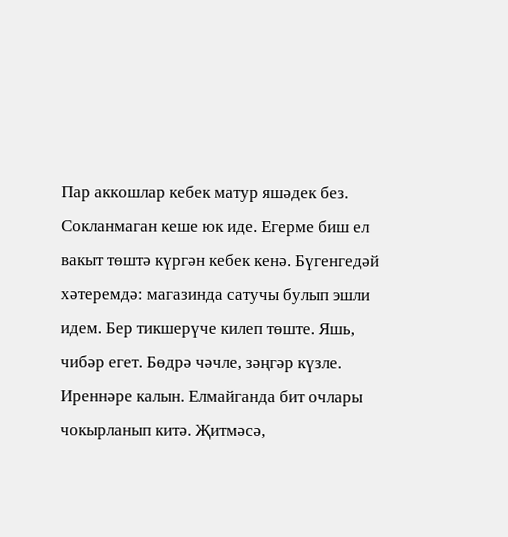Пар аккошлар кебек матур яшәдек без. Сокланмаган кеше юк иде. Егерме биш ел вакыт төштә күргән кебек кенә. Бүгенгедәй хәтеремдә: магазинда сатучы булып эшли идем. Бер тикшерүче килеп төште. Яшь, чибәр егет. Бөдрә чәчле, зәңгәр күзле. Иреннәре калын. Елмайганда бит очлары чокырланып китә. Җитмәсә,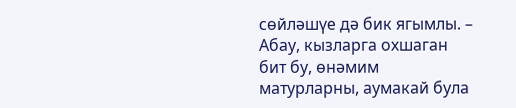сөйләшүе дә бик ягымлы. – Абау, кызларга охшаган бит бу, өнәмим матурларны, аумакай була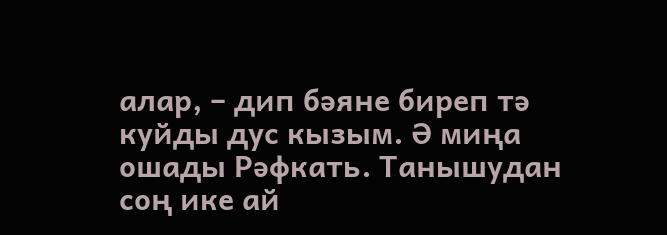алар, – дип бәяне биреп тә куйды дус кызым. Ә миңа ошады Рәфкать. Танышудан соң ике ай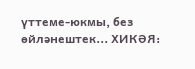үттеме-юкмы, без өйләнештек... ХИКӘЯ: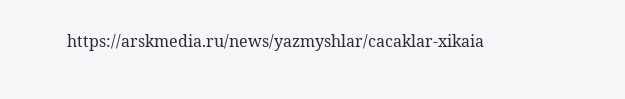https://arskmedia.ru/news/yazmyshlar/cacaklar-xikaia